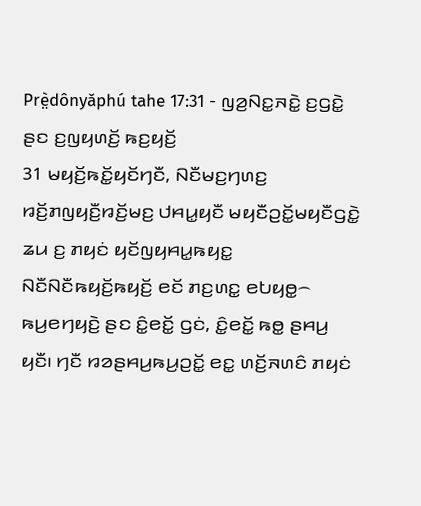Prè̤dônyǎphú tahe 17:31 - ꤜꤤ꤬ꤡꤢ꤭ꤏꤢꤧ꤭ ꤢ꤬ꤞꤢꤧ꤭ ꤔꤢ ꤢ꤬ꤜꤟꤛꤢꤩ꤬ ꤒꤢ꤬ꤟꤢꤩ꤬
31 ꤗꤟꤢꤩ꤬ꤒꤢꤩ꤭ꤟꤢꤩꤚꤢꤪ, ꤡꤢꤪꤗꤢ꤬ꤚꤛꤢ꤬ ꤙꤢꤩ꤬ꤊꤜꤟꤢꤪ꤬ꤙꤢꤩ꤬ꤗꤢ꤬ ꤓꤌꤣ꤭ꤟꤢꤪ ꤗꤟꤢꤪꤑꤢꤩ꤭ꤗꤟꤢꤪꤞꤢꤧ꤭ ꤘꤣ ꤢ꤬ ꤊꤟꤢꤦ ꤟꤢꤩꤜꤟꤌꤣ꤭ꤒꤟꤢ꤭ ꤡꤢꤪꤡꤢꤪꤒꤟꤢꤩ꤬ꤒꤟꤢꤩ꤬ ꤕꤢꤩ ꤊꤢ꤬ꤛꤢ꤭ ꤕꤝꤟꤥ꤭꤮ ꤒꤣ꤬ꤕꤚꤟꤢꤧ꤬ ꤔꤢ ꤢꤨ꤭ꤕꤢꤩ꤭ ꤞꤢꤦ, ꤢꤨ꤭ꤕꤢꤩ꤭ ꤒꤥ꤭ ꤔꤌꤣ꤬ ꤟꤢꤪ꤯ ꤚꤢꤪ ꤙꤤꤔꤌꤣ꤬ꤒꤣ꤬ꤑꤢꤩ꤭ ꤕꤢ꤭ ꤛꤢꤩ꤬ꤏꤛꤢꤨ ꤊꤟꤢꤦ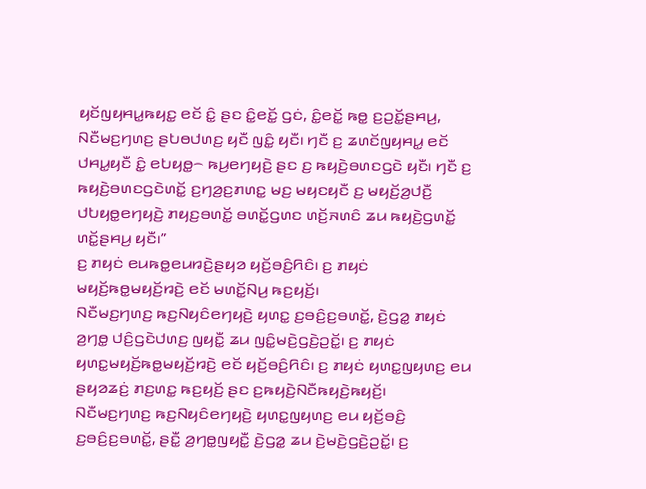ꤟꤢꤩꤜꤟꤌꤣ꤭ꤒꤟꤢ꤭ ꤕꤢꤩ ꤢꤨ꤭ ꤔꤢ ꤢꤨ꤭ꤕꤢꤩ꤭ ꤞꤢꤦ, ꤢꤨ꤭ꤕꤢꤩ꤭ ꤒꤥ꤭ ꤢ꤬ꤑꤢꤩ꤭ꤔꤌꤣ꤬, ꤡꤢꤪꤗꤢ꤬ꤚꤛꤢ꤬ ꤔꤝꤥꤓꤛꤢ꤬ ꤟꤢꤪ ꤜꤢꤨ꤭ ꤟꤢꤪ꤯ ꤚꤢꤪ ꤢ꤬ ꤘꤛꤢꤩꤜꤟꤌꤣ꤭ ꤕꤢꤩ ꤓꤌꤣ꤭ꤟꤢꤪ ꤢꤨ꤭ ꤕꤝꤟꤥ꤭꤮ ꤒꤣ꤬ꤕꤚꤟꤢꤧ꤬ ꤔꤢ ꤢ꤬ ꤒꤟꤢꤧ꤬ꤋꤛꤢꤞꤢꤧ ꤟꤢꤪ꤯ ꤚꤢꤪ ꤢ꤬ ꤒꤟꤢꤧ꤬ꤋꤛꤢꤞꤢꤧꤛꤢꤩ꤭ ꤢ꤬ꤚꤤ꤬ꤢ꤬ꤊꤛꤢ꤭ ꤗꤢ꤬ ꤗꤟꤢꤟꤢꤪ ꤢ꤬ ꤗꤟꤢꤩ꤬ꤤ꤬ꤓꤢꤪ꤬ ꤓꤝꤟꤥ꤭ꤕꤚꤟꤢꤧ꤬ ꤊꤟꤢ꤬ꤋꤛꤢꤩ꤭ ꤋꤛꤢꤩ꤭ꤞꤛꤢ ꤛꤢꤩ꤬ꤏꤛꤢꤨ ꤘꤣ ꤒꤟꤢꤧ꤬ꤞꤛꤢꤩ꤭ ꤛꤢꤩ꤭ꤔꤌꤣ꤬ ꤟꤢꤪ꤯”
ꤢ꤬ ꤊꤟꤢꤦ ꤕꤣꤒꤥ꤭ꤕꤣꤙꤢꤧ꤬ꤔꤟꤤ ꤟꤢꤩ꤬ꤋꤢꤨ꤬ꤖꤢꤨ꤯ ꤢ꤬ ꤊꤟꤢꤦ ꤗꤟꤢꤩ꤬ꤒꤥ꤭ꤗꤟꤢꤩ꤬ꤙꤢꤧ꤬ ꤕꤢꤩ ꤗꤛꤢꤩ꤭ꤡꤣ꤬ ꤒꤢ꤬ꤟꤢꤩ꤬꤯
ꤡꤢꤪꤗꤢ꤬ꤚꤛꤢ꤬ ꤒꤢ꤬ꤡꤟꤢꤨꤕꤚꤟꤢꤧ꤬ ꤟꤛꤢ꤭ ꤢ꤬ꤋꤢꤨ꤬ꤢ꤬ꤋꤛꤢꤩ꤭, ꤢꤧ꤬ꤞꤤ꤭ ꤊꤟꤢꤦ ꤤ꤬ꤚꤥ꤭ ꤓꤢꤨ꤬ꤞꤢꤧꤓꤛꤢ꤬ ꤜꤟꤢꤪ꤭ ꤘꤣ ꤜꤢꤨ꤭ꤗꤢꤧ꤬ꤞꤢꤧ꤬ꤑꤢꤩ꤭꤯ ꤢ꤬ ꤊꤟꤢꤦ ꤟꤛꤢ꤭ꤗꤟꤢꤩ꤬ꤒꤥ꤭ꤗꤟꤢꤩ꤬ꤙꤢꤧ꤬ ꤕꤢꤩ ꤟꤢꤩ꤬ꤋꤢꤨ꤬ꤖꤢꤨ꤯ ꤢ꤬ ꤊꤟꤢꤦ ꤟꤛꤢ꤭ꤜꤟꤛꤢ꤬ ꤕꤣ ꤔꤟꤤꤘꤢꤦ꤬ ꤊꤢ꤬ꤛꤢ꤭ ꤒꤢ꤬ꤟꤢꤩ꤬ ꤔꤢ ꤢ꤬ꤒꤟꤢꤧ꤬ꤡꤢꤪꤒꤟꤢꤧ꤬ꤒꤟꤢꤩ꤬꤯
ꤡꤢꤪꤗꤢ꤬ꤚꤛꤢ꤬ ꤒꤢ꤬ꤡꤟꤢꤨꤕꤚꤟꤢꤧ꤬ ꤟꤛꤢ꤭ꤜꤟꤛꤢ꤬ ꤕꤣ ꤟꤢꤩ꤬ꤋꤢꤨ꤬ ꤢ꤬ꤋꤢꤨ꤬ꤢ꤬ꤋꤛꤢꤩ꤭, ꤔꤢꤪ꤭ ꤤ꤬ꤚꤥ꤭ꤜꤟꤢꤪ꤭ ꤢꤧ꤬ꤞꤤ꤭ ꤘꤣ ꤢꤧ꤬ꤗꤢꤧ꤬ꤞꤢꤧ꤬ꤑꤢꤩ꤭꤯ ꤢ꤬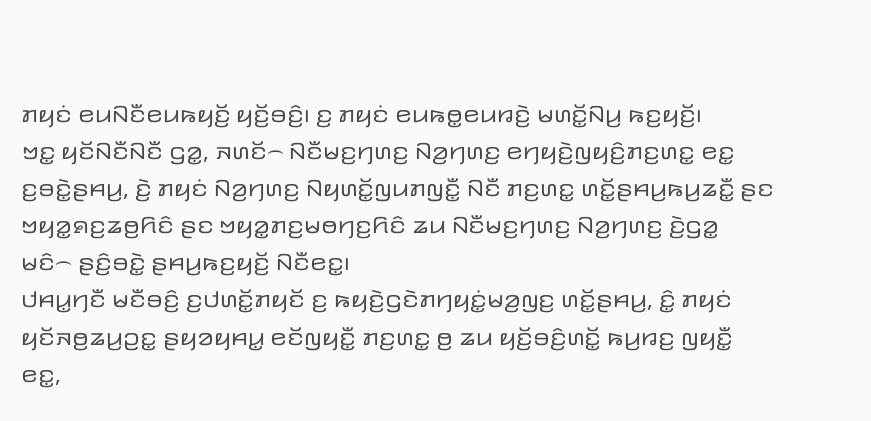ꤊꤟꤢꤦ ꤕꤣꤡꤢꤪꤕꤣꤒꤟꤢꤩ꤬ ꤟꤢꤩ꤬ꤋꤢꤨ꤬꤯ ꤢ꤬ ꤊꤟꤢꤦ ꤕꤣꤒꤥ꤭ꤕꤣꤙꤢꤧ꤬ ꤗꤛꤢꤩ꤭ꤡꤣ꤬ ꤒꤢ꤬ꤟꤢꤩ꤬꤯
ꤠꤢ꤭ ꤟꤢꤩꤡꤢꤪꤡꤢꤪ ꤞꤤ꤭, ꤏꤛꤢꤩ꤮ ꤡꤢꤪꤗꤢ꤬ꤚꤛꤢ꤬ ꤡꤤ꤬ꤚꤛꤢ꤬ ꤕꤚꤟꤢꤧ꤬ꤜꤟꤢꤨ꤬ꤊꤢ꤬ꤛꤢ꤭ ꤕꤢ꤭ ꤢ꤬ꤋꤢꤧ꤭ꤔꤌꤣ꤬, ꤢꤧ꤬ ꤊꤟꤢꤦ ꤡꤤ꤬ꤚꤛꤢ꤬ ꤡꤟꤛꤢꤩ꤭ꤜꤣꤊꤜꤢꤪ꤭ ꤡꤢꤪ ꤊꤢ꤬ꤛꤢ꤭ ꤛꤢꤩ꤭ꤔꤌꤣ꤬ꤒꤣ꤬ꤘꤢꤪ꤭ ꤔꤢ ꤠꤟꤤ꤭ꤎꤢ꤬ꤘꤥ꤬ꤖꤢꤨ ꤔꤢ ꤠꤟꤤ꤭ꤊꤢ꤬ꤗꤥꤚꤢ꤬ꤖꤢꤨ ꤘꤣ ꤡꤢꤪꤗꤢ꤬ꤚꤛꤢ꤬ ꤡꤤ꤬ꤚꤛꤢ꤬ ꤢꤧ꤬ꤞꤤ꤭ ꤗꤢꤨ꤮ ꤔꤢꤨ꤬ꤋꤢꤧ꤭ ꤔꤌꤣ꤬ꤒꤢ꤬ꤟꤢꤩ꤬ ꤡꤢꤪꤕꤢ꤭꤯
ꤓꤌꤣ꤭ꤚꤢꤪ ꤗꤢꤪꤋꤢꤨ꤬ ꤢ꤬ꤓꤛꤢꤩ꤭ꤊꤟꤢꤩ ꤢ꤬ ꤒꤟꤢꤧ꤬ꤞꤢꤧꤊꤚꤟꤢꤦ꤭ꤗꤤ꤬ꤜꤢ꤬ ꤛꤢꤩ꤭ꤔꤌꤣ꤬, ꤢꤨ꤭ ꤊꤟꤢꤦ ꤟꤢꤩꤏꤥ꤬ꤘꤣ꤬ꤑꤢ꤭ ꤔꤟꤤꤟꤌꤣ꤭ ꤕꤢꤩꤜꤟꤢꤪ꤭ ꤊꤢ꤬ꤛꤢ꤭ ꤥ꤬ ꤘꤣ ꤟꤢꤩ꤬ꤋꤢꤨ꤬ꤛꤢꤩ꤭ ꤒꤣ꤬ꤙꤢ꤬ ꤜꤟꤢꤪ꤭ ꤕꤢ꤭,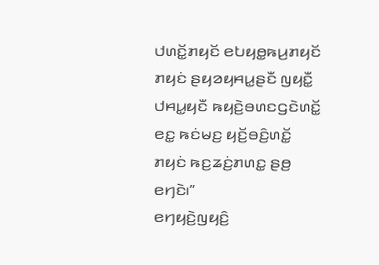ꤓꤛꤢꤩ꤭ꤊꤟꤢꤩ ꤕꤝꤟꤥ꤭ꤒꤣ꤬ꤊꤟꤢꤩ ꤊꤟꤢꤦ ꤔꤟꤤꤟꤌꤣ꤭ꤔꤢꤪ ꤜꤟꤢꤪ꤭ ꤓꤌꤣ꤭ꤟꤢꤪ ꤒꤟꤢꤧ꤬ꤋꤛꤢꤞꤢꤧꤛꤢꤩ꤭ ꤕꤢ꤭ ꤒꤢꤦꤗꤢ꤬ ꤟꤢꤩ꤬ꤋꤢꤨ꤬ꤛꤢꤩ꤭ ꤊꤟꤢꤦ ꤒꤢ꤬ꤘꤢꤦ꤬ꤊꤛꤢ꤭ ꤔꤥ꤬ ꤕꤚꤢꤧ꤯”
ꤕꤚꤟꤢꤧ꤬ꤜꤟꤢꤨ꤬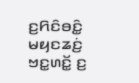ꤢ꤬ꤖꤢꤨꤋꤢꤨ꤭ ꤗꤟꤢꤘꤢꤦ꤬ ꤠꤢ꤭ꤛꤢꤩ꤭ ꤢ꤬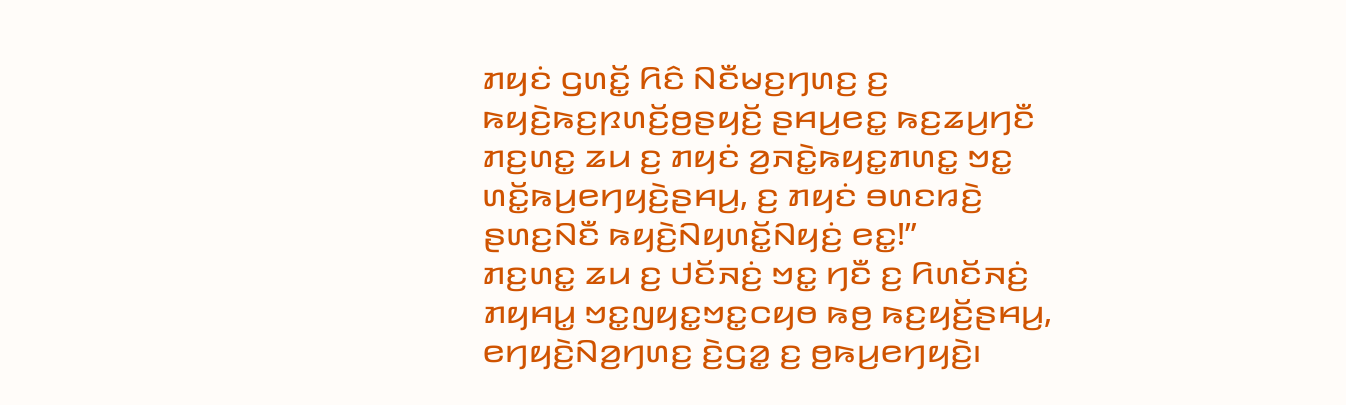ꤊꤟꤢꤦ ꤞꤛꤢꤩ꤭ ꤖꤢꤨ ꤡꤢꤪꤗꤢ꤬ꤚꤛꤢ꤬ ꤢ꤬ ꤒꤟꤢꤧ꤬ꤒꤢ꤬ꤐꤛꤢꤩ꤬ꤥ꤬ꤔꤟꤢꤩ꤬ ꤔꤌꤣ꤬ꤕꤢ꤭ ꤒꤢ꤬ꤘꤣ꤬ꤚꤢꤪ ꤊꤢ꤬ꤛꤢ꤭ ꤘꤣ ꤢ꤬ ꤊꤟꤢꤦ ꤤ꤬ꤏꤢꤧ꤭ꤒꤟꤢ꤭ꤊꤛꤢ꤭ ꤠꤢ꤭ ꤛꤢꤩ꤭ꤒꤣ꤬ꤕꤚꤟꤢꤧ꤬ꤔꤌꤣ꤬, ꤢ꤬ ꤊꤟꤢꤦ ꤋꤛꤢꤙꤢꤧ꤬ ꤔꤛꤢ꤬ꤡꤢꤪ ꤒꤟꤢꤧ꤬ꤡꤟꤛꤢꤩ꤭ꤡꤟꤢꤦ꤬ ꤕꤢ꤭!”
ꤊꤢ꤬ꤛꤢ꤭ ꤘꤣ ꤢ꤬ ꤓꤢꤩꤏꤢꤦ꤬ ꤠꤢ꤭ ꤚꤢꤪ ꤢ꤬ ꤖꤛꤢꤩꤏꤢꤦ꤬ ꤊꤟꤌꤣ꤭ ꤠꤢ꤭ꤜꤟꤢ꤭ꤠꤢ꤭ꤍꤟꤥ ꤒꤥ꤬ ꤒꤢ꤬ꤟꤢꤩ꤬ꤔꤌꤣ꤬, ꤕꤚꤟꤢꤧ꤬ꤡꤤ꤬ꤚꤛꤢ꤬ ꤢꤧ꤬ꤞꤤ꤭ ꤢ꤬ ꤥ꤬ꤒꤣ꤬ꤕꤚꤟꤢꤧ꤬꤯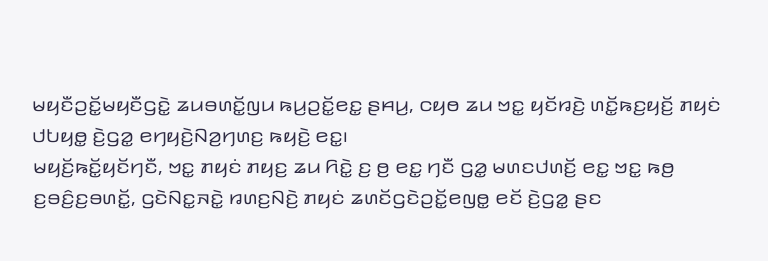ꤗꤟꤢꤪꤑꤢꤩ꤭ꤗꤟꤢꤪꤞꤢꤧ꤭ ꤘꤣꤋꤛꤢꤩ꤭ꤜꤣ ꤒꤣ꤬ꤑꤢꤩ꤭ꤕꤢ꤭ ꤔꤌꤣ꤬, ꤍꤟꤥ ꤘꤣ ꤠꤢ꤭ ꤟꤢꤩꤙꤢꤧ꤬ ꤛꤢꤩ꤭ꤒꤢ꤬ꤟꤢꤩ꤬ ꤊꤟꤢꤦ ꤓꤝꤟꤥ꤭ ꤢꤧ꤬ꤞꤤ꤭ ꤕꤚꤟꤢꤧ꤬ꤡꤤ꤬ꤚꤛꤢ꤬ ꤒꤟꤢꤧ꤬ ꤕꤢ꤭꤯
ꤗꤟꤢꤩ꤬ꤒꤢꤩ꤭ꤟꤢꤩꤚꤢꤪ, ꤠꤢ꤭ ꤊꤟꤢꤦ ꤊꤟꤢ꤬ ꤘꤣ ꤖꤢꤧ꤭ ꤢ꤬ ꤥ꤬ ꤕꤢ꤭ ꤚꤢꤪ ꤞꤤ꤭ ꤗꤛꤢꤓꤛꤢꤩ꤬ ꤕꤢ꤭ ꤠꤢ꤭ ꤒꤥ꤬ ꤢ꤬ꤋꤢꤨ꤬ꤢ꤬ꤋꤛꤢꤩ꤭, ꤞꤢꤧꤡꤢ꤭ꤏꤢꤧ꤭ ꤙꤛꤢ꤬ꤡꤢꤧ꤬ ꤊꤟꤢꤦ ꤘꤛꤢꤩꤞꤢꤧꤑꤢꤩ꤭ꤕꤜꤥ꤭ ꤕꤢꤩ ꤢꤧ꤬ꤞꤤ꤭ ꤔꤢ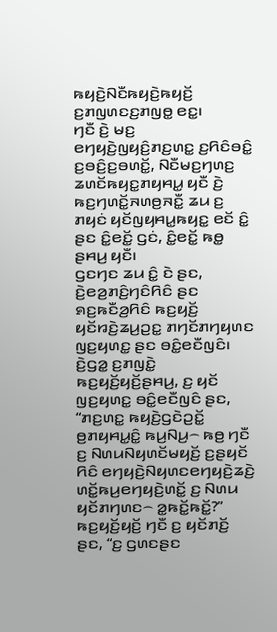ꤒꤟꤢꤧ꤬ꤡꤢꤪꤒꤟꤢꤧ꤬ꤒꤟꤢꤩ꤬ ꤢ꤬ꤊꤜꤛꤢꤢ꤬ꤊꤜꤥ꤭ ꤕꤢ꤭꤯
ꤚꤢꤪ ꤢꤧ꤬ ꤗꤢ꤬ ꤕꤚꤟꤢꤧ꤬ꤜꤟꤢꤨ꤬ꤊꤢ꤬ꤛꤢ꤭ ꤢ꤬ꤖꤢꤨꤋꤢꤨ꤭ ꤢ꤬ꤋꤢꤨ꤬ꤢ꤬ꤋꤛꤢꤩ꤭, ꤡꤢꤪꤗꤢ꤬ꤚꤛꤢ꤬ ꤘꤛꤢꤩꤒꤟꤢ꤭ꤊꤟꤌꤣ꤭ ꤟꤢꤪ ꤢꤧ꤬ ꤒꤢ꤬ꤚꤛꤢꤩ꤭ꤏꤛꤥ꤬ꤏꤢꤪ꤭ ꤘꤣ ꤢ꤬ ꤊꤟꤢꤦ ꤟꤢꤩꤜꤟꤌꤣ꤭ꤒꤟꤢ꤭ ꤕꤢꤩ ꤢꤨ꤭ ꤔꤢ ꤢꤨ꤭ꤕꤢꤩ꤭ ꤞꤢꤦ, ꤢꤨ꤭ꤕꤢꤩ꤭ ꤒꤥ꤭ ꤔꤌꤣ꤬ ꤟꤢꤪ꤯
ꤞꤢꤚꤢ ꤘꤣ ꤢꤨ꤭ ꤢꤧ ꤔꤢ, ꤢꤧ꤬ꤕꤤ꤬ꤊꤢꤨ꤬ꤚꤢꤨꤖꤢꤨ ꤔꤢ ꤎꤢ꤬ꤒꤢꤪꤤ꤬ꤖꤢꤨ ꤒꤢ꤬ꤟꤢꤩ꤬ ꤟꤢꤩꤙꤢꤧ꤬ꤘꤣ꤬ꤑꤢ꤭ ꤊꤚꤢꤩꤊꤚꤟꤛꤢ ꤜꤢ꤬ꤟꤛꤢ꤭ ꤔꤢ ꤋꤢꤨ꤭ꤕꤢꤪꤜꤢꤨ꤯ ꤢꤧ꤬ꤞꤤ꤭ ꤢ꤬ꤊꤜꤢꤧ꤭ ꤒꤢ꤬ꤟꤢꤩ꤬ꤟꤢꤩ꤬ꤔꤌꤣ꤬, ꤢ꤬ ꤟꤢꤩ ꤜꤢ꤬ꤟꤛꤢ꤭ ꤋꤢꤨ꤭ꤕꤢꤪꤜꤢꤨ ꤔꤢ, “ꤊꤢ꤬ꤛꤢ꤭ ꤒꤟꤢꤧ꤬ꤞꤢꤧꤑꤢꤩ꤭ ꤥ꤬ꤊꤟꤌꤣ꤭ꤢꤨ꤭ ꤒꤣ꤬ꤡꤣ꤬꤮ ꤒꤥ꤬ ꤚꤢꤪ ꤢ꤬ ꤡꤛꤣꤡꤟꤛꤢꤩꤗꤟꤢꤩ꤬ ꤢ꤬ꤔꤟꤢꤩ ꤖꤢꤨ ꤕꤚꤟꤢꤧ꤬ꤡꤟꤛꤢꤕꤚꤟꤢꤧ꤬ꤘꤢꤧ꤬ ꤛꤢꤩ꤭ꤒꤣ꤬ꤕꤚꤟꤢꤧ꤬ꤛꤢꤩ꤭ ꤢ꤬ ꤡꤛꤣ ꤟꤢꤩꤊꤚꤛꤢ꤮ ꤤ꤭ꤒꤢꤩ꤭ꤒꤢꤩ꤭?” ꤒꤢ꤬ꤟꤢꤩ꤬ꤟꤢꤩ꤬ ꤚꤢꤪ ꤢ꤬ ꤟꤢꤩꤊꤢꤩ꤬ ꤔꤢ, “ꤢ꤬ ꤞꤛꤢꤔꤢ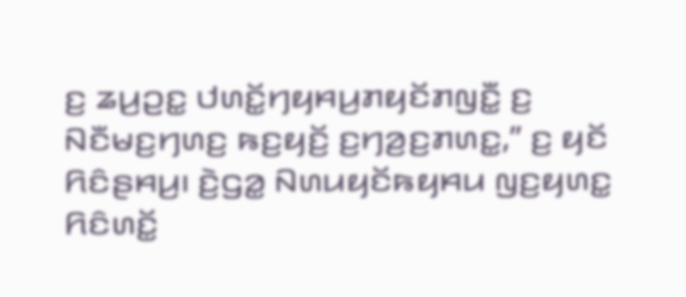ꤢ꤬ ꤘꤣ꤬ꤑꤢ꤭ ꤓꤛꤢꤩ꤭ꤚꤟꤌꤣ꤬ꤊꤟꤢꤩꤊꤜꤢꤪ꤭ ꤢ꤬ ꤡꤢꤪꤗꤢ꤬ꤚꤛꤢ꤬ ꤒꤢ꤬ꤟꤢꤩ꤬ ꤢ꤬ꤚꤤ꤬ꤢ꤬ꤊꤛꤢ꤭,” ꤢ꤬ ꤟꤢꤩ ꤖꤢꤨꤔꤌꤣ꤬꤯ ꤢꤧ꤬ꤞꤤ꤭ ꤡꤛꤣꤟꤢꤩꤒꤟꤌꤣ ꤜꤢ꤬ꤟꤛꤢ꤭ ꤖꤢꤨꤛꤢꤩ꤭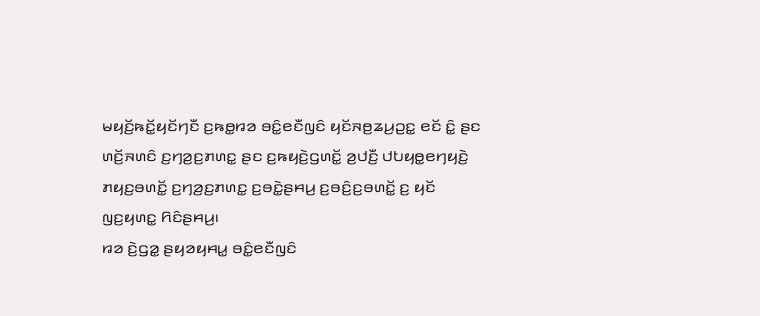ꤗꤟꤢꤩ꤬ꤒꤢꤩ꤭ꤟꤢꤩꤚꤢꤪ ꤢ꤬ꤒꤥ꤭ꤙꤤ ꤋꤢꤨ꤭ꤕꤢꤪꤜꤢꤨ ꤟꤢꤩꤏꤥ꤬ꤘꤣ꤬ꤑꤢ꤭ ꤕꤢꤩ ꤢꤨ꤭ ꤔꤢ ꤛꤢꤩ꤬ꤏꤛꤢꤨ ꤢ꤬ꤚꤤ꤬ꤢ꤬ꤊꤛꤢ꤭ ꤔꤢ ꤢ꤬ꤒꤟꤢꤧ꤬ꤞꤛꤢꤩ꤭ ꤤ꤬ꤓꤢꤪ꤬ ꤓꤝꤟꤥ꤭ꤕꤚꤟꤢꤧ꤬ ꤊꤟꤢ꤬ꤋꤛꤢꤩ꤭ ꤢ꤬ꤚꤤ꤬ꤢ꤬ꤊꤛꤢ꤭ ꤢ꤬ꤋꤢꤧ꤭ꤔꤌꤣ꤬ ꤢ꤬ꤋꤢꤨ꤬ꤢ꤬ꤋꤛꤢꤩ꤭ ꤢ꤬ ꤟꤢꤩ ꤜꤢ꤬ꤟꤛꤢ꤭ ꤖꤢꤨꤔꤌꤣ꤬꤯
ꤙꤤ ꤢꤧ꤬ꤞꤤ꤭ ꤔꤟꤤꤟꤌꤣ꤭ ꤋꤢꤨ꤭ꤕꤢꤪꤜꤢꤨ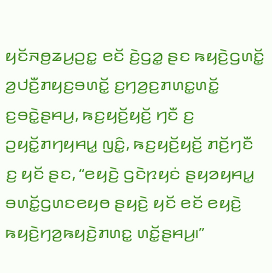ꤟꤢꤩꤏꤥ꤬ꤘꤣ꤬ꤑꤢ꤭ ꤕꤢꤩ ꤢꤧ꤬ꤞꤤ꤭ ꤔꤢ ꤒꤟꤢꤧ꤬ꤞꤛꤢꤩ꤭ ꤤ꤬ꤓꤢꤪ꤬ꤊꤟꤢ꤬ꤋꤛꤢꤩ꤭ ꤢ꤬ꤚꤤ꤬ꤢ꤬ꤊꤛꤢ꤭ꤛꤢꤩ꤭ ꤢ꤬ꤋꤢꤧ꤭ꤔꤌꤣ꤬, ꤒꤢ꤬ꤟꤢꤩ꤬ꤟꤢꤩ꤬ ꤚꤢꤪ ꤢ꤬ ꤑꤟꤢꤩ꤭ꤊꤚꤟꤌꤣ꤭ ꤜꤢꤨ꤭, ꤒꤢ꤬ꤟꤢꤩ꤬ꤟꤢꤩ꤬ ꤊꤢꤩ꤬ꤚꤢꤪ ꤢ꤬ ꤟꤢꤩ ꤔꤢ, “ꤕꤟꤢꤧ꤬ ꤞꤢꤧꤐꤟꤢꤦ ꤔꤟꤤꤟꤌꤣ꤭ ꤋꤛꤢꤩ꤭ꤞꤛꤢꤕꤟꤥ ꤔꤟꤢꤧ꤬ ꤟꤢꤩ ꤕꤢꤩ ꤕꤟꤢꤧ꤬ ꤒꤟꤢꤧ꤬ꤚꤤ꤬ꤒꤟꤢꤧ꤬ꤊꤛꤢ꤭ ꤛꤢꤩ꤭ꤔꤌꤣ꤬꤯”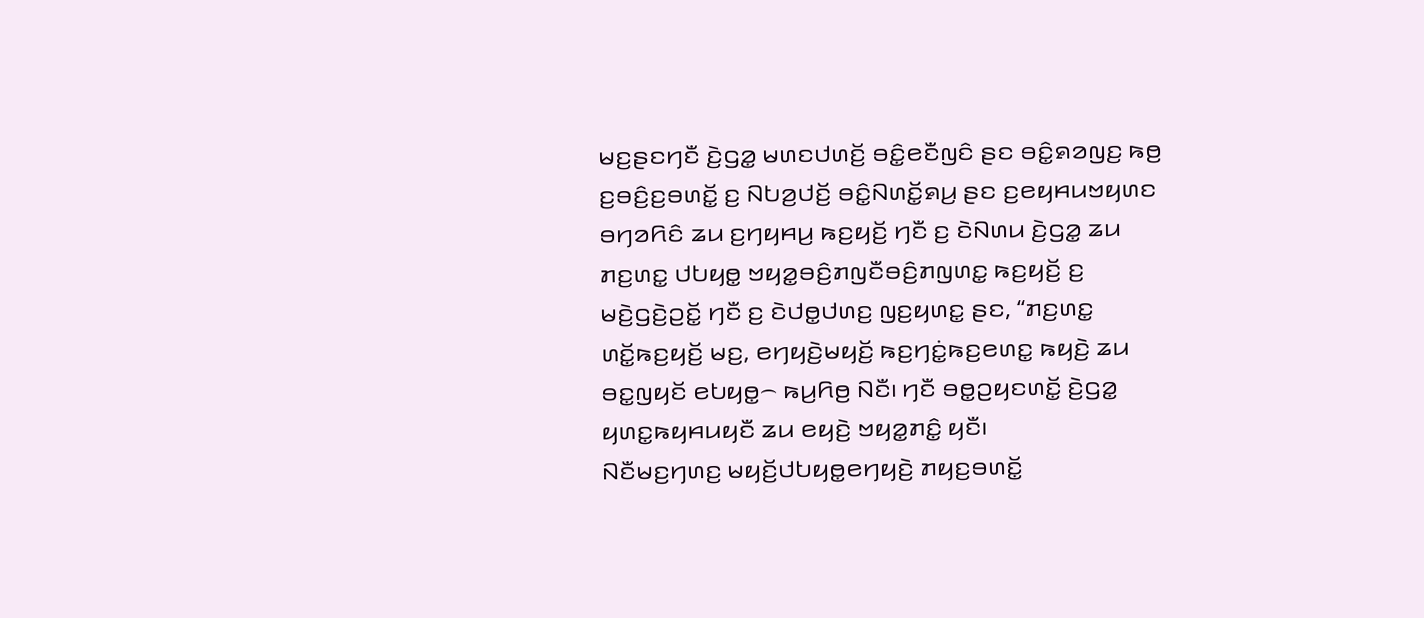ꤗꤢ꤬ꤔꤢꤚꤢꤪ ꤢꤧ꤬ꤞꤤ꤭ ꤗꤛꤢꤓꤛꤢꤩ꤬ ꤋꤢꤨ꤭ꤕꤢꤪꤜꤢꤨ ꤔꤢ ꤋꤢꤨ꤭ꤎꤤꤜꤢ꤬ ꤒꤥ꤬ ꤢ꤬ꤋꤢꤨ꤬ꤢ꤬ꤋꤛꤢꤩ꤭ ꤢ꤬ ꤡꤝꤤ꤬ꤓꤢꤩ꤬ ꤋꤢꤨ꤭ꤡꤛꤢꤩ꤭ꤎꤣ꤬ ꤔꤢ ꤢ꤬ꤕꤟꤌꤣꤠꤟꤛꤢ ꤋꤚꤤꤖꤢꤨ ꤘꤣ ꤢ꤬ꤚꤟꤌꤣ꤬ ꤒꤢ꤬ꤟꤢꤩ꤬ ꤚꤢꤪ ꤢ꤬ ꤢꤧꤡꤛꤣ ꤢꤧ꤬ꤞꤤ꤭ ꤘꤣ ꤊꤢ꤬ꤛꤢ꤭ ꤓꤝꤟꤥ꤭ ꤠꤟꤤ꤭ꤋꤢꤨ꤬ꤊꤜꤢꤪꤋꤢꤨ꤬ꤊꤜꤛꤢ꤭ ꤒꤢ꤬ꤟꤢꤩ꤬ ꤢ꤬ ꤗꤢꤧ꤬ꤞꤢꤧ꤬ꤑꤢꤩ꤭ ꤚꤢꤪ ꤢ꤬ ꤢꤧꤓꤥ꤭ꤓꤛꤢ꤬ ꤜꤢ꤬ꤟꤛꤢ꤭ ꤔꤢ, “ꤊꤢ꤬ꤛꤢ꤭ ꤛꤢꤩ꤭ꤒꤢ꤬ꤟꤢꤩ꤬ ꤗꤢ꤬, ꤕꤚꤟꤢꤧ꤬ꤗꤟꤢꤩ꤬ ꤒꤢ꤬ꤚꤢꤦ꤭ꤒꤢ꤬ꤕꤛꤢ꤭ ꤒꤟꤢꤧ꤬ ꤘꤣ ꤋꤢ꤭ꤜꤟꤢꤩ ꤕꤝꤟꤥ꤭꤮ ꤒꤣ꤬ꤖꤥ꤬ ꤡꤢꤪ꤯ ꤚꤢꤪ ꤋꤥ꤭ꤑꤟꤢꤛꤢꤩ꤭ ꤢꤧ꤬ꤞꤤ꤭ ꤟꤛꤢ꤭ꤒꤟꤌꤣꤟꤢꤪ ꤘꤣ ꤕꤟꤢꤧ꤬ ꤠꤟꤤ꤭ꤊꤢꤨ꤭ ꤟꤢꤪ꤯
ꤡꤢꤪꤗꤢ꤬ꤚꤛꤢ꤬ ꤗꤟꤢꤩ꤬ꤓꤝꤟꤥ꤭ꤕꤚꤟꤢꤧ꤬ ꤊꤟꤢ꤬ꤋꤛꤢꤩ꤭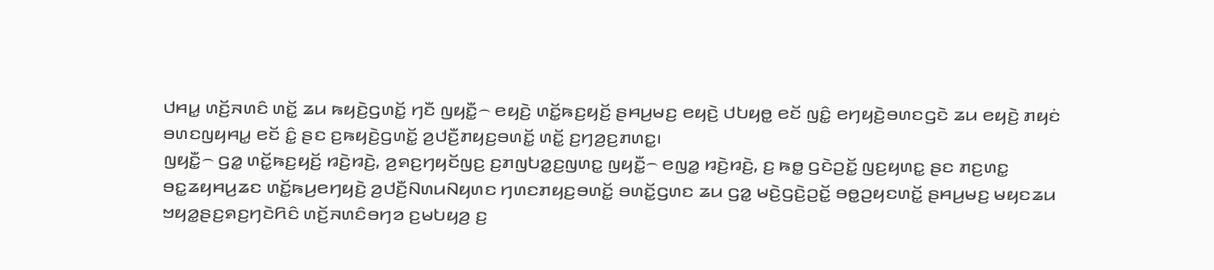ꤓꤌꤣ꤭ ꤛꤢꤩ꤬ꤏꤛꤢꤨ ꤛꤢꤩ꤭ ꤘꤣ ꤒꤟꤢꤧ꤬ꤞꤛꤢꤩ꤭ ꤚꤢꤪ ꤜꤟꤢꤪ꤭꤮ ꤕꤟꤢꤧ꤬ ꤛꤢꤩ꤭ꤒꤢ꤬ꤟꤢꤩ꤬ ꤔꤌꤣ꤬ꤗꤢ꤬ ꤕꤟꤢꤧ꤬ ꤓꤝꤟꤥ꤭ ꤕꤢꤩ ꤜꤢꤨ꤭ ꤕꤚꤟꤢꤧ꤬ꤋꤛꤢꤞꤢꤧ ꤘꤣ ꤕꤟꤢꤧ꤬ ꤊꤟꤢꤦ ꤋꤛꤢꤜꤟꤌꤣ꤭ ꤕꤢꤩ ꤢꤨ꤭ ꤔꤢ ꤢ꤬ꤒꤟꤢꤧ꤬ꤞꤛꤢꤩ꤭ ꤤ꤬ꤓꤢꤪ꤬ꤊꤟꤢ꤬ꤋꤛꤢꤩ꤭ ꤛꤢꤩ꤭ ꤢ꤬ꤚꤤ꤬ꤢ꤬ꤊꤛꤢ꤭꤯
ꤜꤟꤢꤪ꤭꤮ ꤞꤤ꤭ ꤛꤢꤩ꤭ꤒꤢ꤬ꤟꤢꤩ꤬ ꤙꤢꤧ꤬ꤙꤢꤧ꤬, ꤤ꤬ꤎꤢ꤬ꤚꤟꤢꤩꤜꤢ꤬ ꤢ꤬ꤊꤜꤝꤤ꤭ꤢ꤬ꤜꤛꤢ꤭ ꤜꤟꤢꤪ꤭꤮ ꤕꤜꤤ꤭ ꤙꤢꤧ꤬ꤙꤢꤧ꤬, ꤢ꤬ ꤒꤥ꤭ ꤞꤢꤧꤑꤢꤩ꤭ ꤜꤢ꤬ꤟꤛꤢ꤭ ꤔꤢ ꤊꤢ꤬ꤛꤢ꤭ ꤋꤢ꤭ꤘꤟꤌꤣ꤬ꤘꤢ ꤛꤢꤩ꤭ꤒꤣ꤬ꤕꤚꤟꤢꤧ꤬ ꤤ꤬ꤓꤢꤪ꤬ꤡꤛꤣꤡꤟꤛꤢ ꤚꤛꤢꤊꤟꤢ꤬ꤋꤛꤢꤩ꤭ ꤋꤛꤢꤩ꤭ꤞꤛꤢ ꤘꤣ ꤞꤤ꤭ ꤗꤢꤧ꤬ꤞꤢꤧ꤬ꤑꤢꤩ꤭ ꤋꤥ꤭ꤑꤟꤢꤛꤢꤩ꤭ ꤔꤌꤣ꤬ꤗꤢ꤬ ꤗꤟꤢꤘꤣ ꤠꤟꤤ꤭ꤔꤢ꤬ꤎꤢ꤬ꤚꤢꤧꤖꤢꤨ ꤛꤢꤩ꤬ꤏꤛꤢꤨꤋꤚꤤ ꤢ꤬ꤗꤝꤟꤤ꤬ ꤢ꤬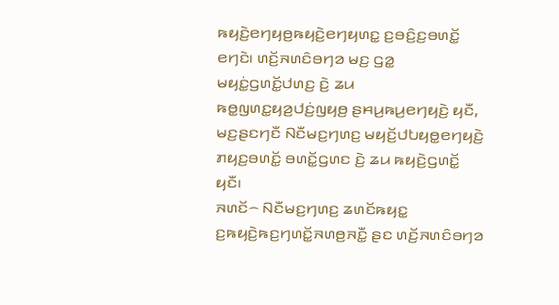ꤒꤟꤢꤧ꤬ꤕꤚꤟꤥ꤬ꤒꤟꤢꤧ꤬ꤕꤚꤟꤛꤢ꤭ ꤢ꤬ꤋꤢꤨ꤬ꤢ꤬ꤋꤛꤢꤩ꤭ ꤕꤚꤢꤧ꤯ ꤛꤢꤩ꤬ꤏꤛꤢꤨꤋꤚꤤ ꤗꤢ꤬ ꤞꤤ꤭ ꤗꤟꤢꤦ꤭ꤞꤛꤢꤩ꤭ꤓꤛꤢ꤬ ꤢꤧ꤬ ꤘꤣ ꤒꤥ꤭ꤜꤛꤢ꤭ꤟꤤ꤬ꤓꤢꤦ꤬ꤜꤟꤥ꤬ ꤔꤌꤣ꤬ꤒꤣ꤬ꤕꤚꤟꤢꤧ꤬ ꤟꤢꤪ, ꤗꤢ꤬ꤔꤢꤚꤢꤪ ꤡꤢꤪꤗꤢ꤬ꤚꤛꤢ꤬ ꤗꤟꤢꤩ꤬ꤓꤝꤟꤥ꤭ꤕꤚꤟꤢꤧ꤬ ꤊꤟꤢ꤬ꤋꤛꤢꤩ꤭ ꤋꤛꤢꤩ꤭ꤞꤛꤢ ꤢꤧ꤬ ꤘꤣ ꤒꤟꤢꤧ꤬ꤞꤛꤢꤩ꤭ ꤟꤢꤪ꤯
ꤏꤛꤢꤩ꤮ ꤡꤢꤪꤗꤢ꤬ꤚꤛꤢ꤬ ꤘꤛꤢꤩꤒꤟꤢ꤭ ꤢ꤬ꤒꤟꤢꤧ꤬ꤒꤢ꤬ꤚꤛꤢꤩ꤭ꤏꤛꤥ꤬ꤏꤢꤪ꤭ ꤔꤢ ꤛꤢꤩ꤬ꤏꤛꤢꤨꤋꤚꤤ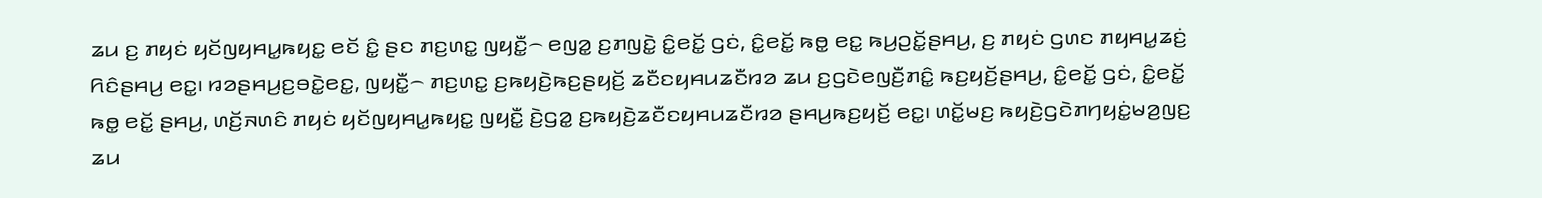ꤘꤣ ꤢ꤬ ꤊꤟꤢꤦ ꤟꤢꤩꤜꤟꤌꤣ꤭ꤒꤟꤢ꤭ ꤕꤢꤩ ꤢꤨ꤭ ꤔꤢ ꤊꤢ꤬ꤛꤢ꤭ ꤜꤟꤢꤪ꤭꤮ ꤕꤜꤤ꤭ ꤢ꤬ꤊꤜꤢꤧ꤭ ꤢꤨ꤭ꤕꤢꤩ꤭ ꤞꤢꤦ, ꤢꤨ꤭ꤕꤢꤩ꤭ ꤒꤥ꤭ ꤕꤢ꤭ ꤒꤣ꤬ꤑꤢꤩ꤭ꤔꤌꤣ꤬, ꤢ꤬ ꤊꤟꤢꤦ ꤞꤛꤢ ꤊꤟꤌꤣ꤭ꤘꤢꤦ꤬ ꤖꤢꤨꤔꤌꤣ꤬ ꤕꤢ꤭꤯ ꤙꤤꤔꤌꤣ꤬ꤢ꤬ꤋꤢꤧ꤭ꤕꤢ꤭, ꤜꤟꤢꤪ꤭꤮ ꤊꤢ꤬ꤛꤢ꤭ ꤢ꤬ꤒꤟꤢꤧ꤬ꤒꤢ꤬ꤔꤟꤢꤩ꤬ ꤘꤢꤪꤢꤟꤌꤣꤘꤢꤪꤙꤤ ꤘꤣ ꤢ꤬ꤞꤢꤧꤕꤜꤢꤪ꤬ꤊꤢꤨ꤭ ꤒꤢ꤬ꤟꤢꤩ꤬ꤔꤌꤣ꤬, ꤢꤨ꤭ꤕꤢꤩ꤭ ꤞꤢꤦ, ꤢꤨ꤭ꤕꤢꤩ꤭ ꤒꤥ꤭ ꤕꤢꤩ꤭ ꤔꤌꤣ꤬, ꤛꤢꤩ꤬ꤏꤛꤢꤨ ꤊꤟꤢꤦ ꤟꤢꤩꤜꤟꤌꤣ꤭ꤒꤟꤢ꤭ ꤜꤟꤢꤪ꤭ ꤢꤧ꤬ꤞꤤ꤭ ꤢ꤬ꤒꤟꤢꤧ꤬ꤘꤢꤪꤢꤟꤌꤣꤘꤢꤪꤙꤤ ꤔꤌꤣ꤬ꤒꤢ꤬ꤟꤢꤩ꤬ ꤕꤢ꤭꤯ ꤛꤢꤩ꤭ꤗꤢ꤬ ꤒꤟꤢꤧ꤬ꤞꤢꤧꤊꤚꤟꤢꤦ꤭ꤗꤤ꤬ꤜꤢ꤬ ꤘꤣ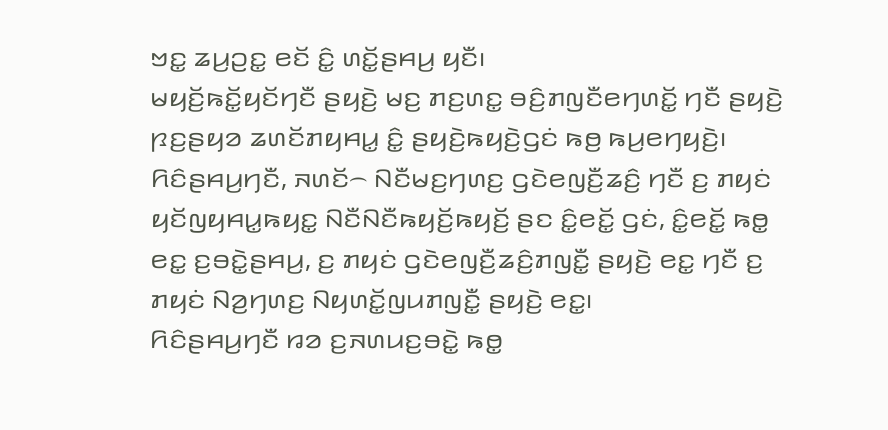ꤠꤢ꤭ ꤘꤣ꤬ꤑꤢ꤭ ꤕꤢꤩ ꤢꤨ꤭ ꤛꤢꤩ꤭ꤔꤌꤣ꤬ ꤟꤢꤪ꤯
ꤗꤟꤢꤩ꤬ꤒꤢꤩ꤭ꤟꤢꤩꤚꤢꤪ ꤔꤟꤢꤧ꤬ ꤗꤢ꤬ ꤊꤢ꤬ꤛꤢ꤭ ꤋꤢꤨ꤬ꤊꤜꤢꤪꤕꤚꤛꤢꤩ꤭ ꤚꤢꤪ ꤔꤟꤢꤧ꤬ ꤐꤢ꤬ꤔꤟꤤ ꤘꤛꤢꤩꤊꤟꤌꤣ꤭ ꤢꤨ꤭ ꤔꤟꤢꤧ꤬ꤒꤟꤢꤧ꤬ꤞꤢꤦ ꤒꤥ꤬ ꤒꤣ꤬ꤕꤚꤟꤢꤧ꤬꤯ ꤖꤢꤨꤔꤌꤣ꤬ꤚꤢꤪ, ꤏꤛꤢꤩ꤮ ꤡꤢꤪꤗꤢ꤬ꤚꤛꤢ꤬ ꤞꤢꤧꤕꤜꤢꤪ꤬ꤘꤢꤨ꤬ ꤚꤢꤪ ꤢ꤬ ꤊꤟꤢꤦ ꤟꤢꤩꤜꤟꤌꤣ꤭ꤒꤟꤢ꤭ ꤡꤢꤪꤡꤢꤪꤒꤟꤢꤩ꤬ꤒꤟꤢꤩ꤬ ꤔꤢ ꤢꤨ꤭ꤕꤢꤩ꤭ ꤞꤢꤦ, ꤢꤨ꤭ꤕꤢꤩ꤭ ꤒꤥ꤭ ꤕꤢ꤭ ꤢ꤬ꤋꤢꤧ꤭ꤔꤌꤣ꤬, ꤢ꤬ ꤊꤟꤢꤦ ꤞꤢꤧꤕꤜꤢꤪ꤬ꤘꤢꤨ꤬ꤊꤜꤢꤪ꤭ ꤔꤟꤢꤧ꤬ ꤕꤢ꤭ ꤚꤢꤪ ꤢ꤬ ꤊꤟꤢꤦ ꤡꤤ꤬ꤚꤛꤢ꤬ ꤡꤟꤛꤢꤩ꤭ꤜꤣꤊꤜꤢꤪ꤭ ꤔꤟꤢꤧ꤬ ꤕꤢ꤭꤯
ꤖꤢꤨꤔꤌꤣ꤬ꤚꤢꤪ ꤙꤤ ꤢ꤬ꤏꤛꤣꤢ꤬ꤋꤢꤧ꤭ ꤒꤥ꤭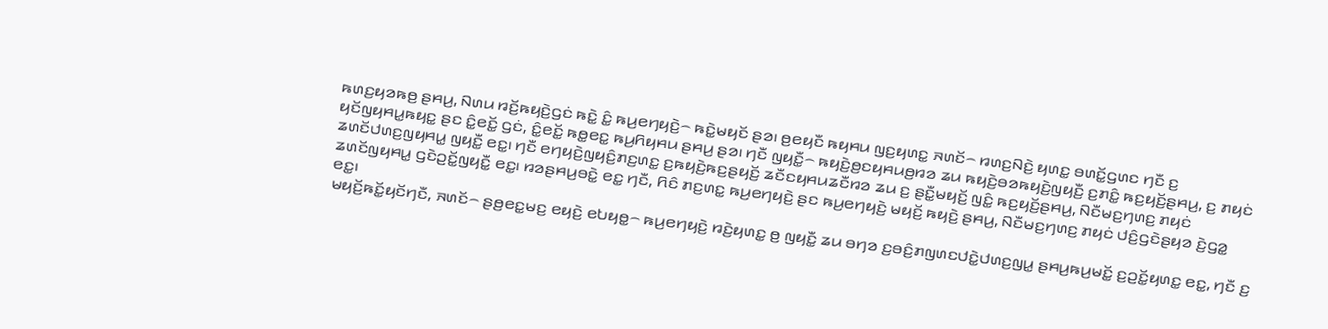ꤒꤛꤢ꤬ꤟꤤꤒꤥ꤬ ꤔꤌꤣ꤬, ꤡꤛꤣ ꤙꤢꤩ꤬ꤒꤟꤢꤧ꤬ꤞꤢꤦ ꤒꤢꤧ꤭ ꤢꤨ꤭ ꤒꤣ꤬ꤕꤚꤟꤢꤧ꤬꤮ ꤒꤢꤧ꤭ꤗꤟꤢꤩ ꤔꤤ꤯ ꤥ꤬ꤕꤟꤢꤪ ꤒꤟꤌꤣ ꤜꤢ꤬ꤟꤛꤢ꤭ ꤏꤛꤢꤩ꤮ ꤙꤛꤢ꤬ꤡꤢꤧ꤬ ꤟꤛꤢ꤭ ꤋꤛꤢꤩ꤭ꤞꤛꤢ ꤚꤢꤪ ꤢ꤬ ꤟꤢꤩꤜꤟꤌꤣ꤭ꤒꤟꤢ꤭ ꤔꤢ ꤢꤨ꤭ꤕꤢꤩ꤭ ꤞꤢꤦ, ꤢꤨ꤭ꤕꤢꤩ꤭ ꤒꤥ꤭ꤕꤢ꤭ ꤒꤣ꤬ꤖꤟꤌꤣ ꤔꤌꤣ꤬ ꤔꤤ꤯ ꤚꤢꤪ ꤜꤟꤢꤪ꤭꤮ ꤒꤟꤢꤧ꤬ꤥ꤬ꤢꤟꤌꤣꤥ꤬ꤙꤤ ꤘꤣ ꤒꤟꤢꤧ꤬ꤋꤤꤒꤟꤢꤧ꤬ꤜꤟꤢꤪ꤬ ꤢ꤬ꤊꤢꤨ꤭ ꤒꤢ꤬ꤟꤢꤩ꤬ꤔꤌꤣ꤬, ꤢ꤬ ꤊꤟꤢꤦ ꤘꤛꤢꤩꤓꤛꤢ꤬ꤜꤟꤌꤣ꤭ ꤜꤟꤢꤪ꤭ ꤕꤢ꤭꤯ ꤚꤢꤪ ꤕꤚꤟꤢꤧ꤬ꤜꤟꤢꤨ꤬ꤊꤢ꤬ꤛꤢ꤭ ꤢ꤬ꤒꤟꤢꤧ꤬ꤒꤢ꤬ꤔꤟꤢꤩ꤬ ꤘꤢꤪꤢꤟꤌꤣꤘꤢꤪꤙꤤ ꤘꤣ ꤢ꤬ ꤔꤢꤪ꤭ꤗꤟꤢꤩ꤬ ꤜꤢꤨ꤭ ꤒꤢ꤬ꤟꤢꤩ꤬ꤔꤌꤣ꤬, ꤡꤢꤪꤗꤢ꤬ꤚꤛꤢ꤬ ꤊꤟꤢꤦ ꤘꤛꤢꤩꤜꤟꤌꤣ꤭ ꤞꤢꤧꤑꤢꤩ꤭ꤜꤟꤢꤪ꤭ ꤕꤢ꤭꤯ ꤙꤤꤔꤌꤣ꤬ꤋꤢꤧ꤭ ꤕꤢ꤭ ꤚꤢꤪ, ꤖꤢꤨ ꤊꤢ꤬ꤛꤢ꤭ ꤒꤣ꤬ꤕꤚꤟꤢꤧ꤬ ꤔꤢ ꤒꤣ꤬ꤕꤚꤟꤢꤧ꤬ ꤗꤟꤢꤩ꤬ ꤒꤟꤢꤧ꤬ ꤔꤌꤣ꤬, ꤡꤢꤪꤗꤢ꤬ꤚꤛꤢ꤬ ꤊꤟꤢꤦ ꤓꤢꤨ꤬ꤞꤢꤧꤔꤟꤤ ꤢꤧ꤬ꤞꤤ꤭ ꤕꤢ꤭꤯
ꤗꤟꤢꤩ꤬ꤒꤢꤩ꤭ꤟꤢꤩꤚꤢꤪ, ꤏꤛꤢꤩ꤮ ꤔꤥ꤬ꤕꤢ꤭ꤗꤢ꤬ ꤕꤟꤢꤧ꤬ ꤕꤝꤟꤥ꤭꤮ ꤒꤣ꤬ꤕꤚꤟꤢꤧ꤬ ꤙꤢꤧ꤬ꤟꤛꤢ꤭ ꤥ꤬ ꤜꤟꤢꤪ꤭ ꤘꤣ ꤋꤚꤤ ꤢ꤬ꤋꤢꤨ꤬ꤊꤜꤛꤢꤓꤢꤧ꤭ꤓꤛꤢ꤬ꤜꤣ꤭ ꤔꤌꤣ꤬ꤒꤣ꤬ꤗꤢꤩ꤭ ꤢ꤬ꤑꤢꤩ꤭ꤟꤛꤢ꤭ ꤕꤢ꤭, ꤚꤢꤪ ꤢ꤬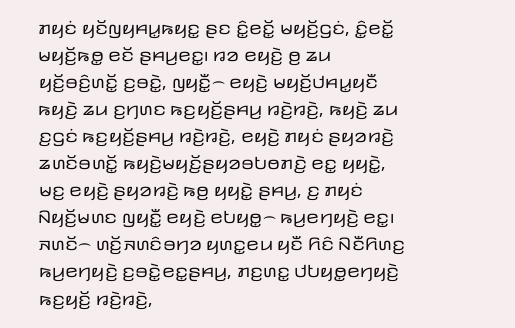ꤊꤟꤢꤦ ꤟꤢꤩꤜꤟꤌꤣ꤭ꤒꤟꤢ꤭ ꤔꤢ ꤢꤨ꤭ꤕꤢꤩ꤭ ꤗꤟꤢꤩ꤬ꤞꤢꤦ, ꤢꤨ꤭ꤕꤢꤩ꤭ ꤗꤟꤢꤩ꤬ꤒꤥ꤭ ꤕꤢꤩ ꤔꤌꤣ꤬ꤕꤢ꤭꤯ ꤙꤤ ꤕꤟꤢꤧ꤬ ꤥ꤬ ꤘꤣ ꤟꤢꤩ꤬ꤋꤢꤨ꤬ꤛꤢꤩ꤭ ꤢ꤬ꤋꤢꤧ꤭, ꤜꤟꤢꤪ꤭꤮ ꤕꤟꤢꤧ꤬ ꤗꤟꤢꤩ꤬ꤓꤌꤣ꤭ꤟꤢꤪ ꤒꤟꤢꤧ꤬ ꤘꤣ ꤢ꤬ꤚꤛꤢ ꤒꤢ꤬ꤟꤢꤩ꤬ꤔꤌꤣ꤬ ꤙꤢꤧ꤬ꤙꤢꤧ꤬, ꤒꤟꤢꤧ꤬ ꤘꤣ ꤢ꤬ꤞꤢꤦ ꤒꤢ꤬ꤟꤢꤩ꤬ꤔꤌꤣ꤬ ꤙꤢꤧ꤬ꤙꤢꤧ꤬, ꤕꤟꤢꤧ꤬ ꤊꤟꤢꤦ ꤔꤟꤤꤙꤢꤧ꤬ ꤘꤛꤢꤩꤋꤛꤢꤩ꤭ ꤒꤟꤢꤧ꤬ꤗꤟꤢꤩ꤬ꤔꤟꤤꤋꤝꤥꤊꤢꤧ꤬ ꤕꤢ꤭ ꤟꤟꤢꤧ꤭, ꤗꤢ꤬ ꤕꤟꤢꤧ꤬ ꤔꤟꤤꤙꤢꤧ꤬ ꤒꤥ꤬ ꤟꤟꤢꤧ꤭ ꤔꤌꤣ꤬, ꤢ꤬ ꤊꤟꤢꤦ ꤡꤟꤢꤩ꤬ꤗꤛꤢ ꤜꤟꤢꤪ꤭ ꤕꤟꤢꤧ꤬ ꤕꤝꤟꤥ꤭꤮ ꤒꤣ꤬ꤕꤚꤟꤢꤧ꤬ ꤕꤢ꤭꤯
ꤏꤛꤢꤩ꤮ ꤛꤢꤩ꤬ꤏꤛꤢꤨꤋꤚꤤ ꤟꤛꤢ꤭ꤕꤣ ꤟꤢꤪ ꤖꤢꤨ ꤡꤢꤪꤖꤛꤢ꤬ ꤒꤣ꤬ꤕꤚꤟꤢꤧ꤬ ꤢ꤬ꤋꤢꤧ꤭ꤕꤢ꤭ꤔꤌꤣ꤬, ꤊꤢ꤬ꤛꤢ꤭ ꤓꤝꤟꤥ꤭ꤕꤚꤟꤢꤧ꤬ ꤒꤢ꤬ꤟꤢꤩ꤬ ꤙꤢꤧ꤬ꤙꤢꤧ꤬,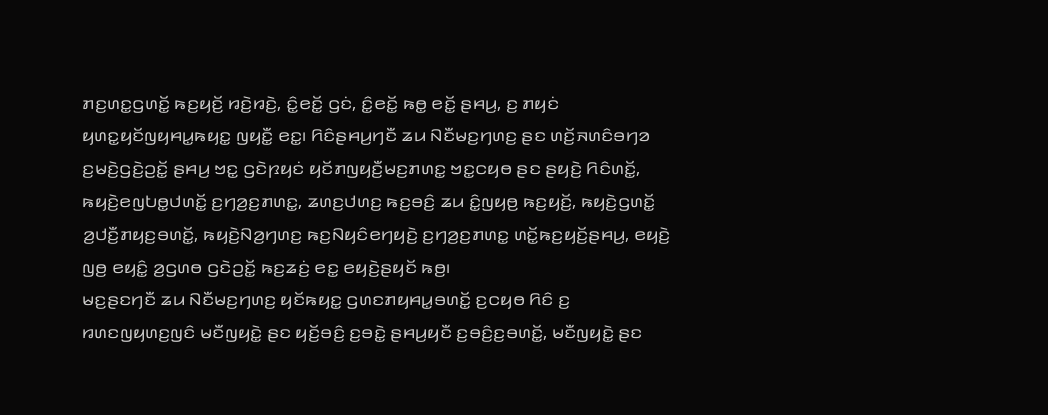ꤊꤢ꤬ꤛꤢ꤭ꤞꤛꤢꤩ꤭ ꤒꤢ꤬ꤟꤢꤩ꤬ ꤙꤢꤧ꤬ꤙꤢꤧ꤬, ꤢꤨ꤭ꤕꤢꤩ꤭ ꤞꤢꤦ, ꤢꤨ꤭ꤕꤢꤩ꤭ ꤒꤥ꤭ ꤕꤢꤩ꤭ ꤔꤌꤣ꤬, ꤢ꤬ ꤊꤟꤢꤦ ꤟꤛꤢ꤭ꤟꤢꤩꤜꤟꤌꤣ꤭ꤒꤟꤢ꤭ ꤜꤟꤢꤪ꤭ ꤕꤢ꤭꤯ ꤖꤢꤨꤔꤌꤣ꤬ꤚꤢꤪ ꤘꤣ ꤡꤢꤪꤗꤢ꤬ꤚꤛꤢ꤬ ꤔꤢ ꤛꤢꤩ꤬ꤏꤛꤢꤨꤋꤚꤤ ꤢ꤬ꤗꤢꤧ꤬ꤞꤢꤧ꤬ꤑꤢꤩ꤭ ꤔꤌꤣ꤬ ꤠꤢ꤭ ꤞꤢꤧꤐꤟꤢꤦ ꤟꤢꤩꤊꤜꤟꤢꤪ꤬ꤗꤢ꤬ꤊꤛꤢ꤭ ꤠꤢ꤭ꤍꤟꤥ ꤔꤢ ꤔꤟꤢꤧ꤬ ꤖꤢꤨꤛꤢꤩ꤭,
ꤒꤟꤢꤧ꤬ꤕꤜꤝꤥ꤭ꤓꤛꤢꤩ꤭ ꤢ꤬ꤚꤤ꤬ꤢ꤬ꤊꤛꤢ꤭, ꤘꤛꤢ꤬ꤓꤛꤢ꤬ ꤒꤢ꤬ꤋꤢꤨ꤬ ꤘꤣ ꤢꤨ꤭ꤜꤟꤥ꤬ ꤒꤢ꤬ꤟꤢꤩ꤬, ꤒꤟꤢꤧ꤬ꤞꤛꤢꤩ꤭ ꤤ꤬ꤓꤢꤪ꤬ꤊꤟꤢ꤬ꤋꤛꤢꤩ꤭, ꤒꤟꤢꤧ꤬ꤡꤤ꤬ꤚꤛꤢ꤬ ꤒꤢ꤬ꤡꤟꤢꤨꤕꤚꤟꤢꤧ꤬ ꤢ꤬ꤚꤤ꤬ꤢ꤬ꤊꤛꤢ꤭ ꤛꤢꤩ꤭ꤒꤢ꤬ꤟꤢꤩ꤬ꤔꤌꤣ꤬, ꤕꤟꤢꤧ꤬ ꤜꤥ꤬ ꤕꤟꤢꤨ꤭ ꤤ꤬ꤞꤛꤥ ꤞꤢꤧꤑꤢꤩ꤭ ꤒꤢ꤬ꤘꤢꤦ꤬ ꤕꤢ꤭ ꤕꤟꤢꤧ꤬ꤔꤟꤢꤩ ꤒꤥ꤬꤯
ꤗꤢ꤬ꤔꤢꤚꤢꤪ ꤘꤣ ꤡꤢꤪꤗꤢ꤬ꤚꤛꤢ꤬ ꤟꤢꤩꤒꤟꤢ꤭ ꤞꤛꤢꤊꤟꤌꤣ꤭ꤋꤛꤢꤩ꤭ ꤢ꤬ꤍꤟꤥ ꤖꤢꤨ ꤢ꤬ ꤙꤛꤢꤜꤟꤛꤢ꤬ꤜꤢꤨ ꤗꤢꤪꤜꤟꤢꤧ꤭ ꤔꤢ ꤟꤢꤩ꤬ꤋꤢꤨ꤬ ꤢ꤬ꤋꤢꤧ꤭ ꤔꤌꤣ꤬ꤟꤢꤪ ꤢ꤬ꤋꤢꤨ꤬ꤢ꤬ꤋꤛꤢꤩ꤭, ꤗꤢꤪꤜꤟꤢꤧ꤭ ꤔꤢ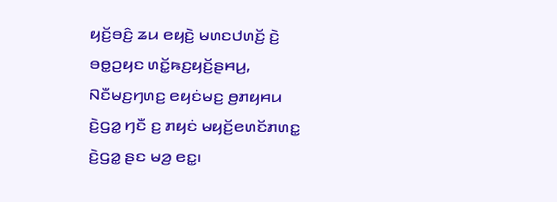ꤟꤢꤩ꤬ꤋꤢꤨ꤬ ꤘꤣ ꤕꤟꤢꤧ꤬ ꤗꤛꤢꤓꤛꤢꤩ꤬ ꤢꤧ꤬ ꤋꤥ꤭ꤑꤟꤢ ꤛꤢꤩ꤭ꤒꤢ꤬ꤟꤢꤩ꤬ꤔꤌꤣ꤬, ꤡꤢꤪꤗꤢ꤬ꤚꤛꤢ꤬ ꤕꤟꤢꤦꤗꤢ꤬ ꤥ꤬ꤊꤟꤌꤣ ꤢꤧ꤬ꤞꤤ꤭ ꤚꤢꤪ ꤢ꤬ ꤊꤟꤢꤦ ꤗꤟꤢꤩ꤬ꤕꤛꤢꤩꤊꤛꤢ꤭ ꤢꤧ꤬ꤞꤤ꤭ ꤔꤢ ꤗꤤ꤬ ꤕꤢ꤭꤯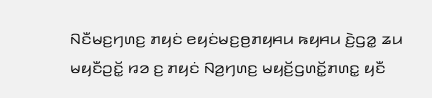ꤡꤢꤪꤗꤢ꤬ꤚꤛꤢ꤬ ꤊꤟꤢꤦ ꤕꤟꤢꤦꤗꤢ꤬ꤥ꤬ꤊꤟꤌꤣ ꤒꤟꤌꤣ ꤢꤧ꤬ꤞꤤ꤭ ꤘꤣ ꤗꤟꤢꤪꤑꤢꤩ꤭ ꤙꤤ ꤢ꤬ ꤊꤟꤢꤦ ꤡꤤ꤬ꤚꤛꤢ꤬ ꤗꤟꤢꤩ꤬ꤞꤛꤢꤩ꤭ꤊꤛꤢ꤭ ꤟꤢꤪ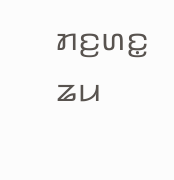ꤊꤢ꤬ꤛꤢ꤭ ꤘꤣ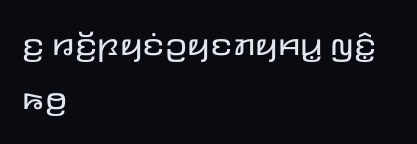ꤢ꤬ ꤙꤢꤩ꤬ꤐꤟꤢꤦꤑꤟꤢꤊꤟꤌꤣ꤭ ꤜꤢꤨ꤭ ꤒꤥ꤬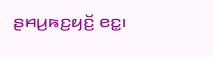ꤔꤌꤣ꤬ꤒꤢ꤬ꤟꤢꤩ꤬ ꤕꤢ꤭꤯